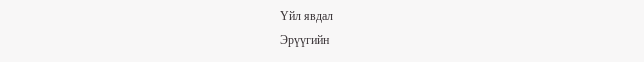Үйл явдал
Эрүүгийн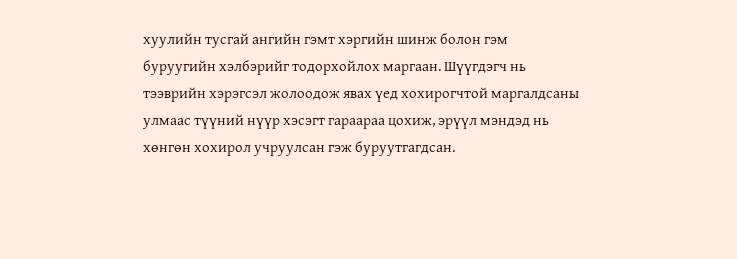хуулийн тусгай ангийн гэмт хэргийн шинж болон гэм буруугийн хэлбэрийг тодорхойлох маргаан. Шүүгдэгч нь тээврийн хэрэгсэл жолоодож явах үед хохирогчтой маргалдсаны улмаас түүний нүүр хэсэгт гараараа цохиж, эрүүл мэндэд нь хөнгөн хохирол учруулсан гэж буруутгагдсан.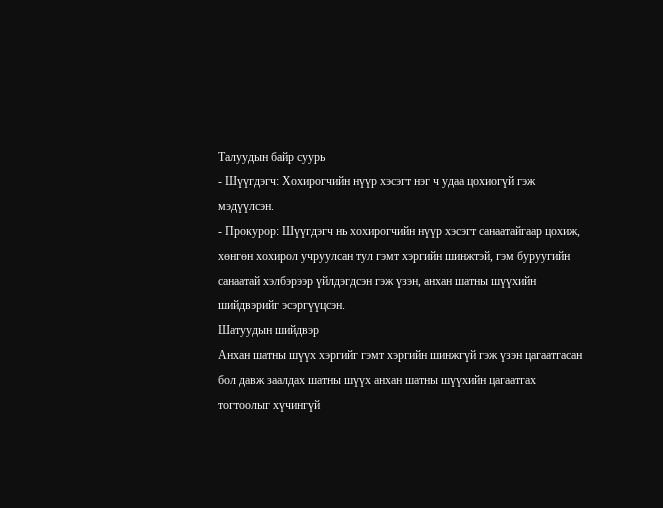Талуудын байр суурь
- Шүүгдэгч: Хохирогчийн нүүр хэсэгт нэг ч удаа цохиогүй гэж мэдүүлсэн.
- Прокурор: Шүүгдэгч нь хохирогчийн нүүр хэсэгт санаатайгаар цохиж, хөнгөн хохирол учруулсан тул гэмт хэргийн шинжтэй, гэм буруугийн санаатай хэлбэрээр үйлдэгдсэн гэж үзэн, анхан шатны шүүхийн шийдвэрийг эсэргүүцсэн.
Шатуудын шийдвэр
Анхан шатны шүүх хэргийг гэмт хэргийн шинжгүй гэж үзэн цагаатгасан бол давж заалдах шатны шүүх анхан шатны шүүхийн цагаатгах тогтоолыг хүчингүй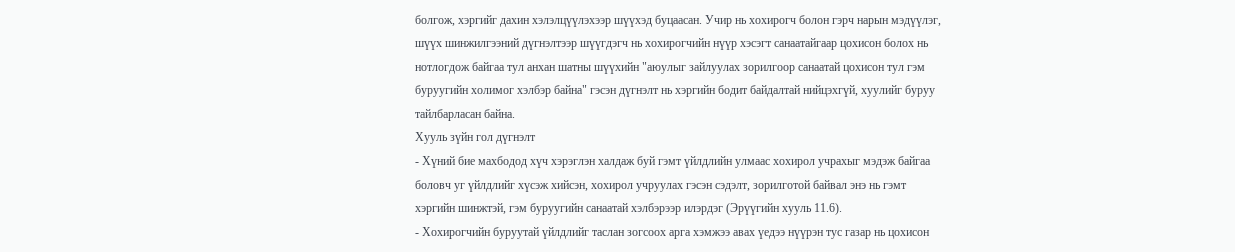болгож, хэргийг дахин хэлэлцүүлэхээр шүүхэд буцаасан. Учир нь хохирогч болон гэрч нарын мэдүүлэг, шүүх шинжилгээний дүгнэлтээр шүүгдэгч нь хохирогчийн нүүр хэсэгт санаатайгаар цохисон болох нь нотлогдож байгаа тул анхан шатны шүүхийн "аюулыг зайлуулах зорилгоор санаатай цохисон тул гэм буруугийн холимог хэлбэр байна" гэсэн дүгнэлт нь хэргийн бодит байдалтай нийцэхгүй, хуулийг буруу тайлбарласан байна.
Хууль зүйн гол дүгнэлт
- Хүний бие махбодод хүч хэрэглэн халдаж буй гэмт үйлдлийн улмаас хохирол учрахыг мэдэж байгаа боловч уг үйлдлийг хүсэж хийсэн, хохирол учруулах гэсэн сэдэлт, зорилготой байвал энэ нь гэмт хэргийн шинжтэй, гэм буруугийн санаатай хэлбэрээр илэрдэг (Эрүүгийн хууль 11.6).
- Хохирогчийн буруутай үйлдлийг таслан зогсоох арга хэмжээ авах үедээ нүүрэн тус газар нь цохисон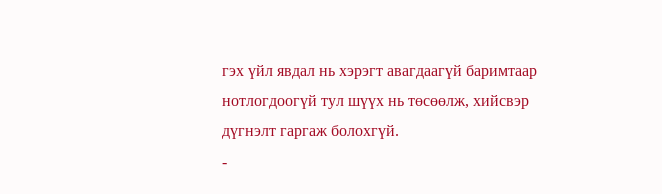гэх үйл явдал нь хэрэгт авагдаагүй баримтаар нотлогдоогүй тул шүүх нь төсөөлж, хийсвэр дүгнэлт гаргаж болохгүй.
-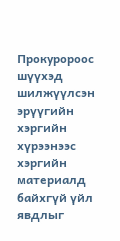Прокуророос шүүхэд шилжүүлсэн эрүүгийн хэргийн хүрээнээс хэргийн материалд байхгүй үйл явдлыг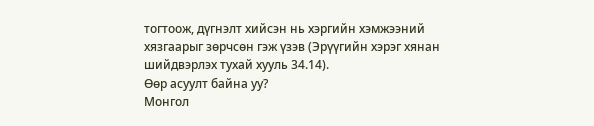тогтоож, дүгнэлт хийсэн нь хэргийн хэмжээний хязгаарыг зөрчсөн гэж үзэв (Эрүүгийн хэрэг хянан шийдвэрлэх тухай хууль 34.14).
Өөр асуулт байна уу?
Монгол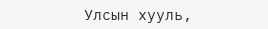Улсын хууль,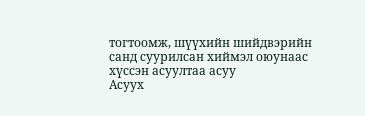тогтоомж, шүүхийн шийдвэрийн санд суурилсан хиймэл оюунаас хүссэн асуултаа асуу
Асуух